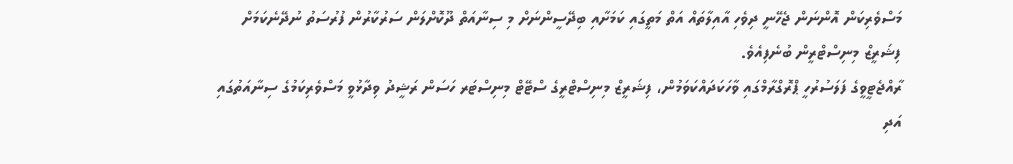މަސްވެރިކަން އޮންނަން ޖެހޭނީ ދިވެހި އާއިލާތައް އަތް މަތީގައި ކަމަށާއި ބިދޭސީންނަށް މި ސިނާއަތް ދޫކޮށްލަން ސަރުކާރުން ފުރުސަތު ނުދޭނެކަމަށް ފިޝަރީޒް މިނިސްޓްރީން ބުނެފިއެވެ.
ރާއްޖެޓީވީގެ ފަލަސުރުހީ ޕްރޮގްރާމްގައި ވާހަކަދައްކަވަމުން، ފިޝަރީޒް މިނިސްޓްރީގެ ސްޓޭޓް މިނިސްޓަރ ހަސަން ރަޝީދު ވިދާޅުވީ މަސްވެރިކަމުގެ ސިނާއަތުގައި އަދި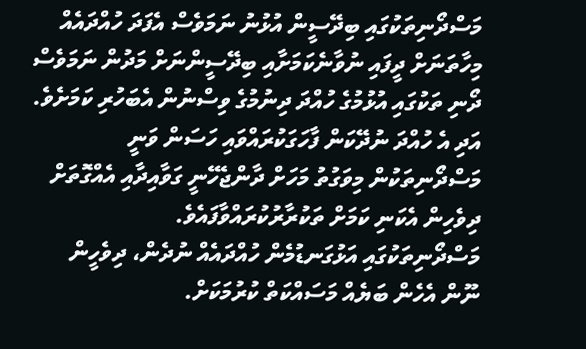މަސްދޯނިތަކުގައި ބިދޭސީން އުޅުނު ނަމަވެސް އެފަދަ ހުއްދައެއް މިހާތަނަށް ދީފައި ނުވާނެކަމަށާއި ބިދޭސީންނަށް މަދުން ނަމަވެސް ދޯނި ތަކުގައި އުޅުމުގެ ހުއްދަ ދިނުމުގެ ވިސްނުން އެބަހުރި ކަމަށެވެ. އަދި އެ ހުއްދަ ނުދޭކަން ފާހަގަކުރައްވައި ހަސަން ވަނީ މަސްދޯނިތަކުން މިވަގުތު މަހަށް ދާންޖެހޭނީ ގަވާއިދާއި އެއްގޮތަށް ދިވެހިން އެކަނި ކަމަށް ތަކުރާރުކުރައްވާފައެވެ.
މަސްދޯނިތަކުގައި އަޅުގަނޑުމެން ހުއްދައެއް ނުދެން، ދިވެހީން ނޫން އެހެން ބަޔެއް މަސައްކަތް ކުރުމަކަށް.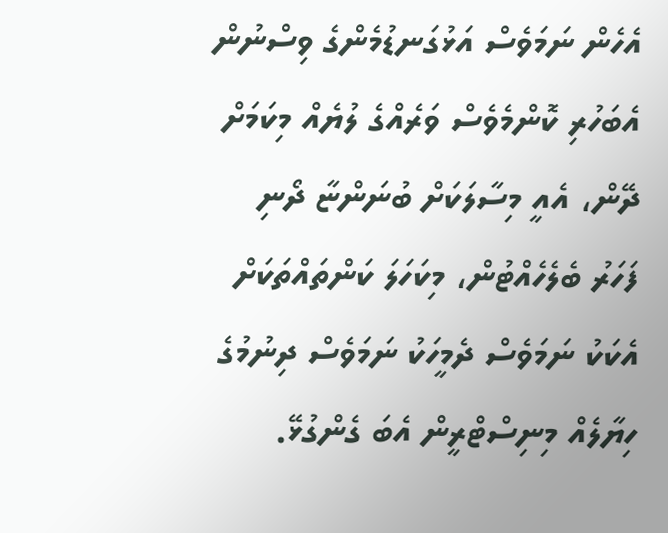އެހެން ނަމަވެސް އަޅުގަނޑުމެންގެ ވިސްނުން އެބަހުރި ކޮންމެވެސް ވަރެއްގެ ލުޔެއް މިކަމަށް ދޭން، އެއީ މިސާލަކަށް ބުނަންޏާ ދޯނި ފަހަރު ބެލެހެއްޓުން، މިކަހަލަ ކަންތައްތަކަށް އެކަކު ނަމަވެސް ދެމީހަކު ނަމަވެސް ދިނުމުގެ ހިޔާލެއް މިނިސްޓްރީން އެބަ ގެންގުޅޭ.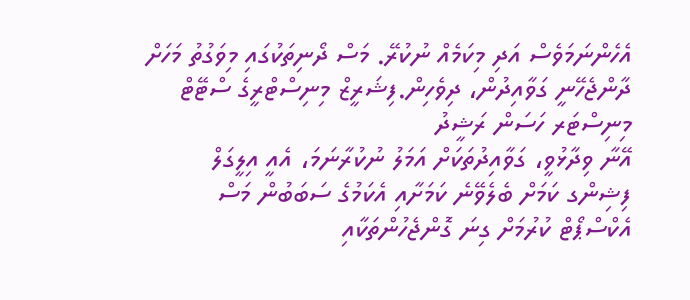އެހެންނަމަވެސް އަދި މިކަމެއް ނުކުރޭ. މަސް ދޯނިތަކުގައި މިވަގުތު މަހަށް ދާންޖެހޭނީ ގަވާއިދުން، ދިވެހިން.ފިޝަރީޒް މިނިސްޓްރީގެ ސްޓޭޓް މިނިސްޓަރ ހަސަން ރަޝީދު
އޭނާ ވިދާޅުވީ، ގަވާއިދުތަކަށް އަމަލު ނުކުރާނަމަ، އެއީ އިލީގަލް ފިޝިންގ ކަމަށް ބެލެވޭނެ ކަމަށާއި އެކަމުގެ ސަބަބުން މަސް އެކްސްޕޯޓް ކުރުމަށް ގިނަ ގޮންޖެހުންތަކާއި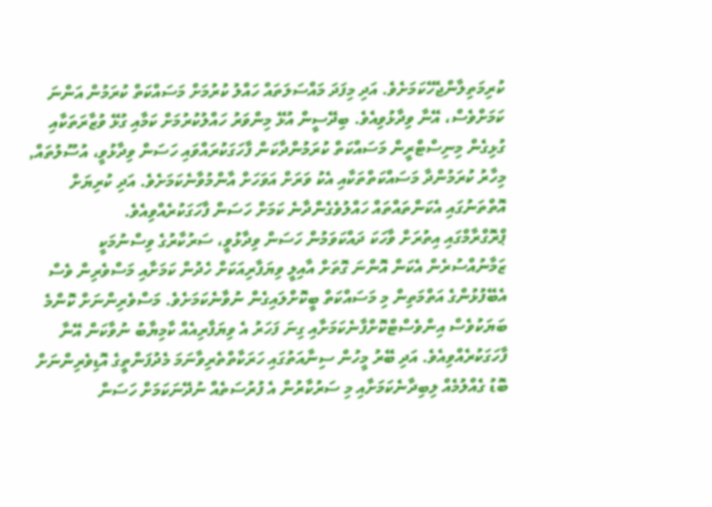ކުރިމަތިލާންޖެހޭކަމަށެވެ. އަދި މިފަދަ މައްސަލަތައް ހައްލު ކުރުމަށް މަސައްކަތް ކުރަމުން އަންނަ ކަމަށްވެސް، އޭނާ ވިދާޅުވިއެވެ. ބިދޭސީން އުޅޭ މިންވަރު ހައްލުކުރުމަށް ކަމާއި ގުޅޭ ވުޒާރަތަކާއި ގުޅިގެން މިނިސްޓްރީން މަސައްކަތް ކުރަމުންދާކަން ފާހަގަކުރައްވައި ހަސަން ވިދާޅުވީ، އުސޫލުތައް, މިހާރު ކުރަމުންދާ މަސައްކަތްތަކާއި އެކު ވަރަށް އަވަހަށް އާންމުވާނެކަމަށެވެ. އަދި ކުރިޔަށް އޮތްތަނުގައި އެކަންތައްތައް ހައްލުވެގެންދާނެ ކަމަށް ހަސަން ފާހަގަކުރެއްވިއެވެ.
ޕްރޮގްރާމްގައި އިތުރަށް ވާހަކަ ދައްކަވަމުން ހަސަން ވިދާޅުވީ، ސަރުކާރުގެ ވިސްނުމަކީ ޒަމާނުއްސުރެން އެކަން އޮންނަ ގޮތަށް އާއިލީ ވިޔަފާރިއަކަށް ހެދުން ކަމަށާއި މަސްވެރިން ވެސް އެބޭފުޅުންގެ އަތްމަތިން މި މަސައްކަތް ބީކޮށްލައިގެން ނުވާނެކަމަށެވެ. މަސްވެރިންނަށް ކޮންމެ ބަޔަކުވެސް އިންވެސްޓްކޮށްފާނެކަމަށާއި ގިނަ ފަހަރު އެ ވިޔަފާރިއެއް ކާމިޔާބު ނުވާކަން އޭނާ ފާހަގަކުރެއްވިއެވެ. އަދި ބޭރު މީހުން ސިނާއަތުގައި ހަރަކާތްތެރިވާނަމަ މެދުފަންތީގެ އޮޑިވެރިންނަށް ބޮޑު ގެއްލުމެއް ލިބިދާނެކަމަށާއި މި ސަރުކާރުން އެ ފުރުސަތެއް ނުދޭނަކަމަށް ހަސަން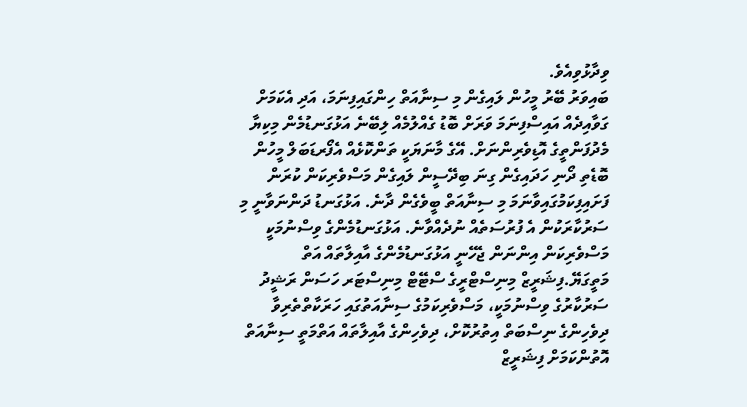ވިދާޅުވިއެވެ.
ބައިވަރު ބޭރު މީހުން ލައިގެން މި ސިނާއަތް ހިންގައިފިނަމަ، އަދި އެކަމަށް ގަވާއިދެއް އައިސްފިނަމަ ވަރަށް ބޮޑު ގެއްލުމެއް ލިބޭނެ އަޅުގަނޑުމެން މިކިޔާ މެދުފަންތީގެ އޮޑިވެރިންނަށް. އޭގެ މާނަޔަކީ ތަންކޮޅެއް އެފޯރޑަބަލް މީހުން ބޮޑެތި ދޯނި ހަދައިގެން ގިނަ ބިދޭސީން ލައިގެން މަސްވެރިކަން ކުރަން ފަށައިފިކަމުގައިވާނަމަ މި ސިނާއަތް ބީވެގެން ދާނެ. އަޅުގަނޑު ދަންނަވާނީ މި ސަރުކާރަކުން އެ ފުރުސަތެއް ނުދެއްވާނެ. އަޅުގަނޑުމެންގެ ވިސްނުމަކީ މަސްވެރިކަން އިންނަން ޖެހޭނީ އަޅުގަނޑުމެންގެ އާއިލާތައް އަތް މަތީގަޔޭ.ފިޝަރީޒް މިނިސްޓްރީގެ ސްޓޭޓް މިނިސްޓަރ ހަސަން ރަޝީދު
ސަރުކާރުގެ ވިސްނުމަކީ، މަސްވެރިކަމުގެ ސިނާއަތުގައި ހަރަކާތްތެރިވާ ދިވެހިންގެ ނިސްބަތް އިތުރުކޮށް، ދިވެހިންގެ އާއިލާތައް އަތްމަތީ ސިނާއަތް އޮތުންކަމަށް ފިޝަރީޒް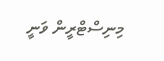މިނިސްޓްރީން ވަނީ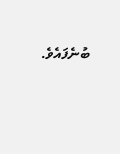ބުނެފައެވެ.